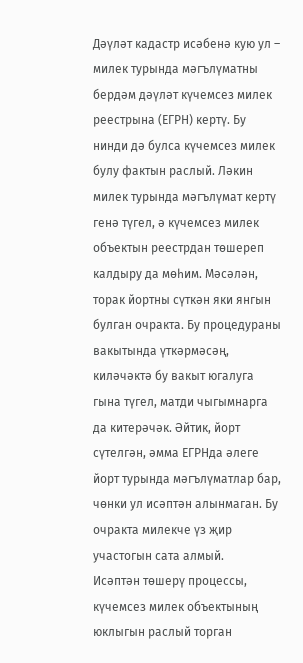Дәүләт кадастр исәбенә кую ул – милек турында мәгълүматны бердәм дәүләт күчемсез милек реестрына (ЕГРН) кертү. Бу нинди дә булса күчемсез милек булу фактын раслый. Ләкин милек турында мәгълүмат кертү генә түгел, ә күчемсез милек объектын реестрдан төшереп калдыру да мөһим. Мәсәлән, торак йортны сүткән яки янгын булган очракта. Бу процедураны вакытында үткәрмәсәң, киләчәктә бу вакыт югалуга гына түгел, матди чыгымнарга да китерәчәк. Әйтик, йорт сүтелгән, әмма ЕГРНда әлеге йорт турында мәгълүматлар бар, чөнки ул исәптән алынмаган. Бу очракта милекче үз җир участогын сата алмый.
Исәптән төшерү процессы, күчемсез милек объектының юклыгын раслый торган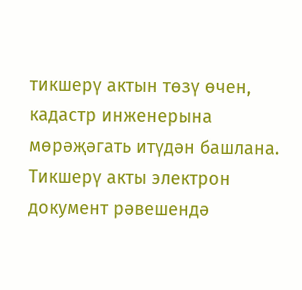тикшерү актын төзү өчен, кадастр инженерына мөрәҗәгать итүдән башлана. Тикшерү акты электрон документ рәвешендә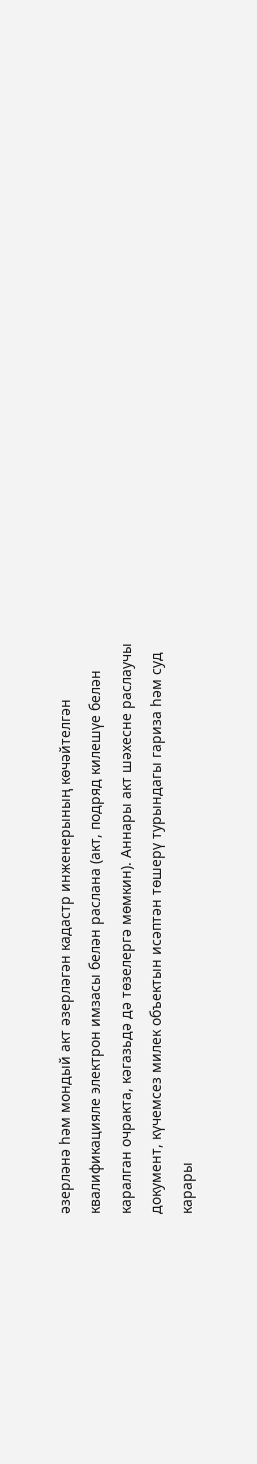әзерләнә һәм мондый акт әзерләгән кадастр инженерының көчәйтелгән квалификацияле электрон имзасы белән раслана (акт, подряд килешүе белән каралган очракта, кәгазьдә дә төзелергә мөмкин). Аннары акт шәхесне раслаучы документ, күчемсез милек объектын исәптән төшерү турындагы гариза һәм суд карары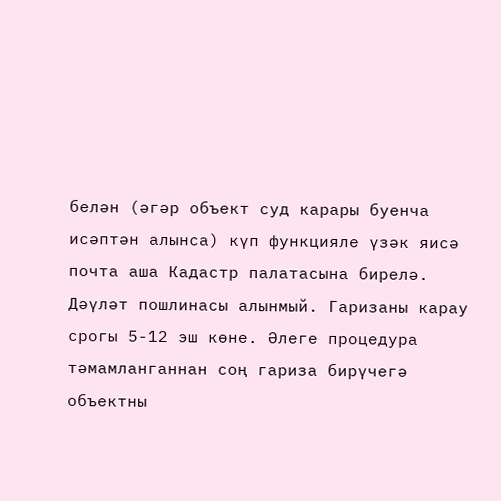белән (әгәр объект суд карары буенча исәптән алынса) күп функцияле үзәк яисә почта аша Кадастр палатасына бирелә. Дәүләт пошлинасы алынмый. Гаризаны карау срогы 5-12 эш көне. Әлеге процедура тәмамланганнан соң гариза бирүчегә объектны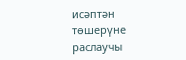исәптән төшерүне раслаучы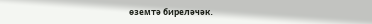өземтә биреләчәк.